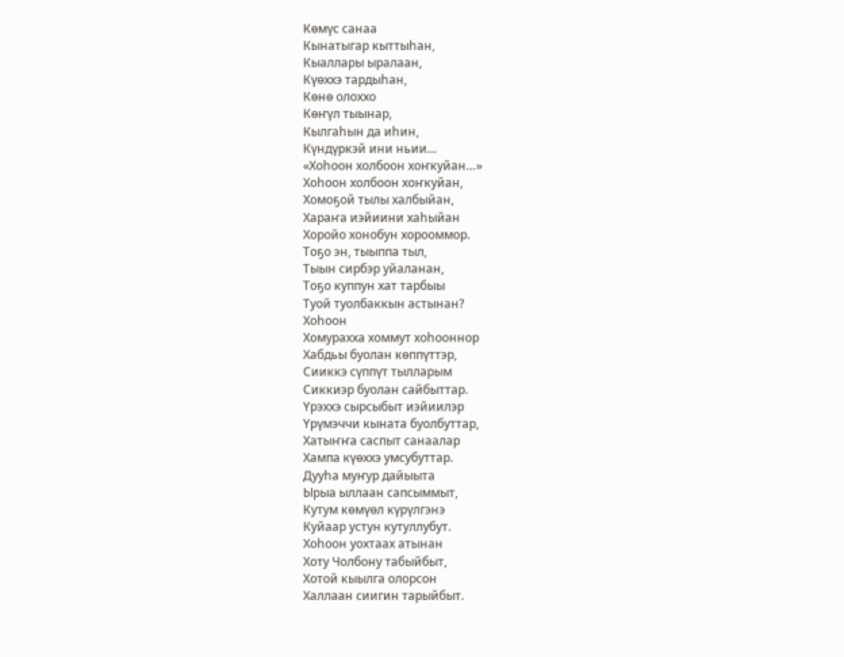Көмүс санаа
Кынатыгар кыттыһан,
Кыаллары ыралаан,
Күөххэ тардыһан,
Көнө олоххо
Көҥүл тыынар,
Кылгаһын да иһин,
Күндүркэй ини ньии…
«Хоһоон холбоон хоҥкуйан…»
Хоһоон холбоон хоҥкуйан,
Хомоҕой тылы халбыйан,
Хараҥа иэйиини хаһыйан
Хоройо хонобун хорооммор.
Тоҕо эн, тыыппа тыл,
Тыын сирбэр уйаланан,
Тоҕо куппун хат тарбыы
Туой туолбаккын астынан?
Хоһоон
Хомурахха хоммут хоһооннор
Хабдьы буолан көппүттэр,
Сииккэ сүппүт тылларым
Сиккиэр буолан сайбыттар.
Үрэххэ сырсыбыт иэйиилэр
Үрүмэччи кыната буолбуттар,
Хатыҥҥа саспыт санаалар
Хампа күөххэ умсубуттар.
Дууһа муҥур дайыыта
Ырыа ыллаан сапсыммыт,
Кутум көмүөл күрүлгэнэ
Куйаар устун кутуллубут.
Хоһоон уохтаах атынан
Хоту Чолбону табыйбыт,
Хотой кыылга олорсон
Халлаан сиигин тарыйбыт.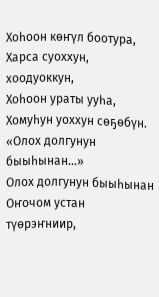Хоһоон көҥүл боотура,
Харса суоххун, хоодуоккун,
Хоһоон ураты ууһа,
Хомуһун уоххун сөҕөбүн.
«Олох долгунун быыһынан…»
Олох долгунун быыһынан
Оҥочом устан түөрэҥниир,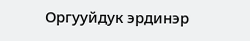Оргууйдук эрдинэр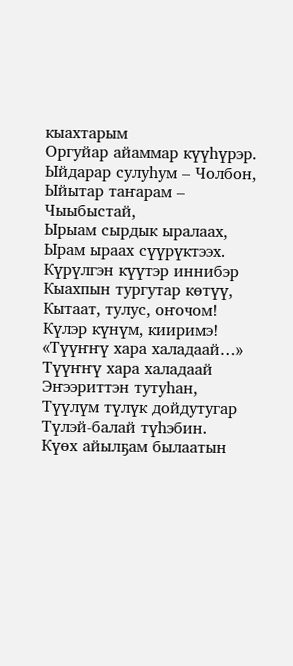кыахтарым
Оргуйар айаммар күүһүрэр.
Ыйдарар сулуһум – Чолбон,
Ыйытар таҥарам – Чыыбыстай,
Ырыам сырдык ыралаах,
Ырам ыраах сүүрүктээх.
Күрүлгэн күүтэр иннибэр
Кыахпын тургутар көтүү,
Кытаат, тулус, оҥочом!
Күлэр күнүм, кииримэ!
«Түүҥҥү хара халадаай…»
Түүҥҥү хара халадаай
Эҥээриттэн тутуһан,
Түүлүм түлүк дойдутугар
Түлэй-балай түһэбин.
Күөх айылҕам былаатын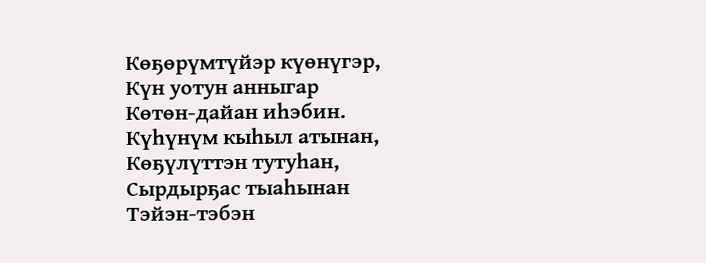Көҕөрүмтүйэр күөнүгэр,
Күн уотун анныгар
Көтөн-дайан иһэбин.
Күһүнүм кыһыл атынан,
Көҕүлүттэн тутуһан,
Сырдырҕас тыаһынан
Тэйэн-тэбэн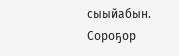сыыйабын.
Сороҕор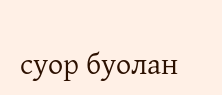суор буолан